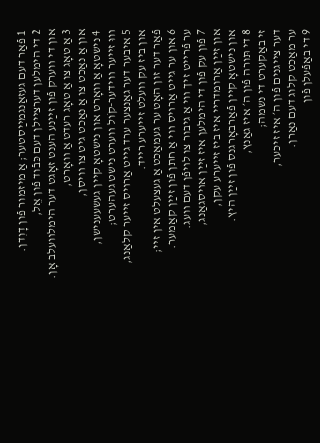1 פֿאַר דעם געזאַנגמײַסטער; אַ מיזמור פֿון דָוִדן.
2 די הימלען דערצײלן דעם כּבֿוד פֿון אֵל,
און די װערק פֿון זײַנע הענט זאָגט דער הימלװעלב אָן.
3 אַ טאָג צו אַ טאָג רעדט אַ װאָרט,
און אַ נאַכט צו אַ נאַכט גיט צו װיסן,
4 נישטאָ אַ װאָרט און נישטאָ קײן געשעענישן,
װוּ זײער װידער-קֹול װערט נישט געהערט;
5 איבער דער גאַנצער ערד גײט אַרױס זײער קלאַנג,
און ביז עק װעלט זײערע רײד.
פֿאַר דער זון האָט ער געמאַכט אַ געצעלט אין זײ;
6 און ער גײט אַרױס װי אַ חתן פֿון זײַן קאַמער.
ער פֿרײט זיך װי אַ גיבור צו לױפֿן דעם װעג.
7 פֿון עק פֿון די הימלען איז זײַן אױסגאַנג,
און זײַן אַרומדרײ איז ביז זײערע עקן,
און נישטאָ קײן פֿאַרבאָרגנס פֿון זײַן היץ.
8 די תּורה פֿון ה׳ איז גאַנץ,
זי באַקערט די נשמה;
דער צײגנים פֿון ה׳ איז זיכער,
ער מאַכט קלוג דעם נאַרן.
9 די באַפֿעלן פֿון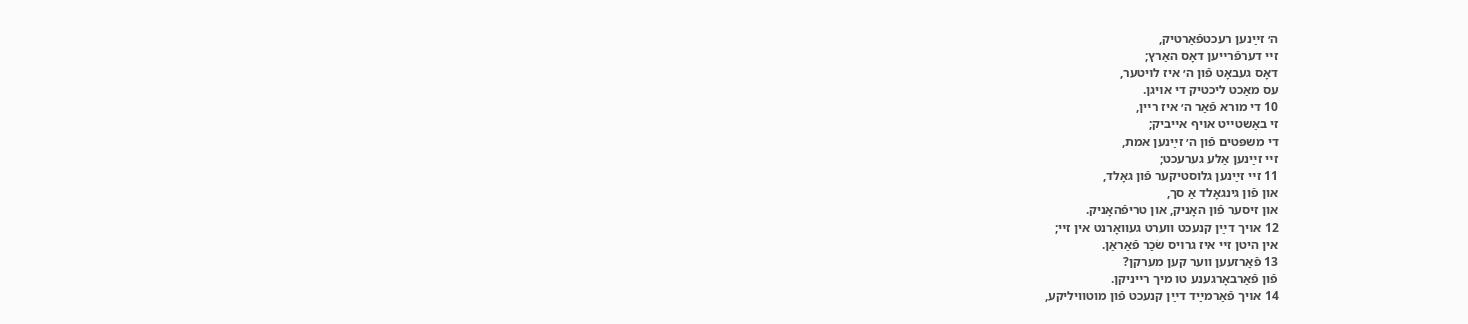ה׳ זײַנען רעכטפֿאַרטיק,
זײ דערפֿרײען דאָס האַרץ;
דאָס געבאָט פֿון ה׳ איז לױטער,
עס מאַכט ליכטיק די אױגן.
10 די מורא פֿאַר ה׳ איז רײן,
זי באַשטײט אױף אײביק;
די משפּטים פֿון ה׳ זײַנען אמת,
זײ זײַנען אַלע גערעכט;
11 זײ זײַנען גלוסטיקער פֿון גאָלד,
און פֿון גינגאָלד אַ סך,
און זיסער פֿון האָניק, און טריפֿהאָניק.
12 אױך דײַן קנעכט װערט געװאָרנט אין זײ;
אין היטן זײ איז גרױס שׂכַר פֿאַראַן.
13 פֿאַרזעען װער קען מערקן?
פֿון פֿאַרבאָרגענע טו מיך רײניקן.
14 אױך פֿאַרמײַד דײַן קנעכט פֿון מוטװיליקע,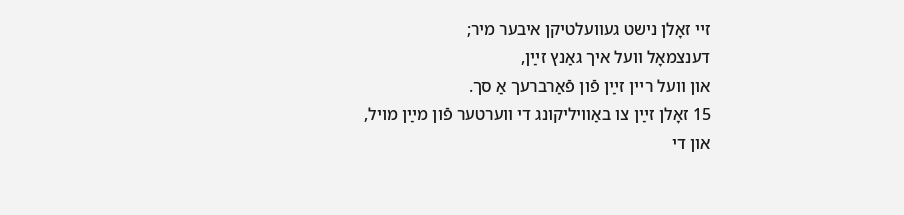זײ זאָלן נישט געװעלטיקן איבער מיר;
דענצמאָל װעל איך גאַנץ זײַן,
און װעל רײן זײַן פֿון פֿאַרברעך אַ סך.
15 זאָלן זײַן צו באַװיליקונג די װערטער פֿון מײַן מױל,
און די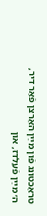טראַכטונג פֿון מײַן האַרצן פֿאַר דיר,
ה׳ מײַן פֿעלדז, און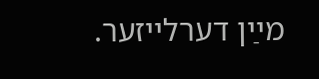מײַן דערלײזער.